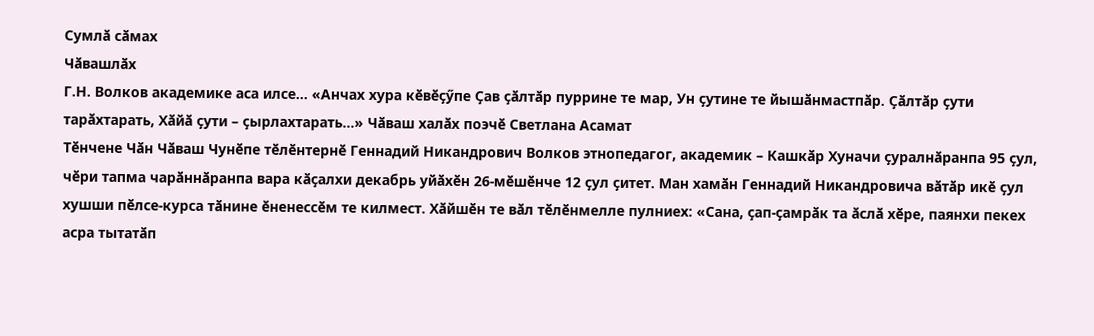Сумлӑ сӑмах
Чӑвашлӑх
Г.Н. Волков академике аса илсе... «Анчах хура кӗвӗҫӳпе Ҫав ҫӑлтӑр пуррине те мар, Ун ҫутине те йышӑнмастпӑр. Ҫӑлтӑр ҫути тарӑхтарать, Хӑйӑ ҫути – ҫырлахтарать...» Чӑваш халӑх поэчӗ Светлана Асамат
Тӗнчене Чӑн Чӑваш Чунӗпе тӗлӗнтернӗ Геннадий Никандрович Волков этнопедагог, академик – Кашкӑр Хуначи ҫуралнӑранпа 95 ҫул, чӗри тапма чарӑннӑранпа вара кӑҫалхи декабрь уйӑхӗн 26-мӗшӗнче 12 ҫул ҫитет. Ман хамӑн Геннадий Никандровича вӑтӑр икӗ ҫул хушши пӗлсе-курса тӑнине ӗненессӗм те килмест. Хӑйшӗн те вӑл тӗлӗнмелле пулниех: «Сана, ҫап-ҫамрӑк та ӑслӑ хӗре, паянхи пекех асра тытатӑп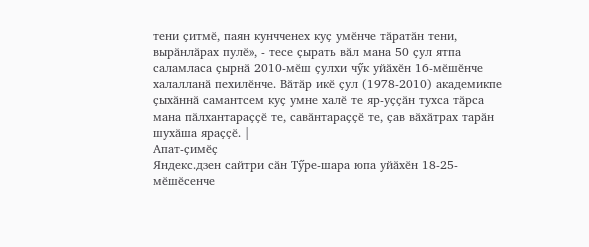тени ҫитмӗ, паян кунчченех куҫ умӗнче тӑратӑн тени, вырӑнлӑрах пулӗ», - тесе ҫырать вӑл мана 50 ҫул ятпа саламласа ҫырнӑ 2010-мӗш ҫулхи чӳк уйӑхӗн 16-мӗшӗнче халалланӑ пехилӗнче. Вӑтӑр икӗ ҫул (1978-2010) академикпе ҫыхӑннӑ самантсем куҫ умне халӗ те яр-уҫҫӑн тухса тӑрса мана пӑлхантараҫҫӗ те, савӑнтараҫҫӗ те, ҫав вӑхӑтрах тарӑн шухӑша яраҫҫӗ. |
Апат-ҫимӗҫ
Яндекс.дзен сайтри сӑн Тӳре-шара юпа уйӑхӗн 18-25-мӗшӗсенче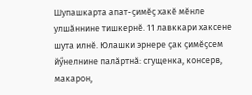Шупашкарта апат-ҫимӗҫ хакӗ мӗнле улшӑннине тишкернӗ. 11 лавккари хаксене шута илнӗ. Юлашки эрнере ҫак ҫимӗҫсем йӳнелнине палӑртнӑ: сгущенка, консерв, макарон,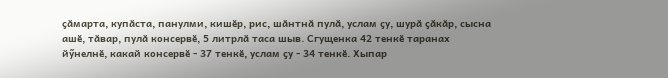ҫӑмарта, купӑста, панулми, кишӗр, рис, шӑнтнӑ пулӑ, услам ҫу, шурӑ ҫӑкӑр, сысна ашӗ, тӑвар, пулӑ консервӗ, 5 литрлӑ таса шыв. Сгущенка 42 тенкӗ таранах йӳнелнӗ, какай консервӗ - 37 тенкӗ, услам ҫу - 34 тенкӗ. Хыпар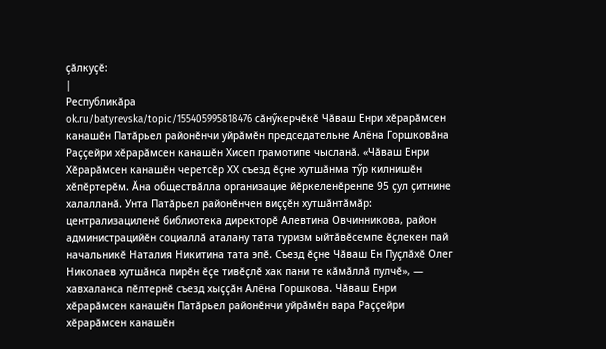ҫӑлкуҫӗ:
|
Республикӑра
ok.ru/batyrevska/topic/155405995818476 сӑнӳкерчӗкӗ Чӑваш Енри хӗрарӑмсен канашӗн Патӑрьел районӗнчи уйрӑмӗн председательне Алёна Горшковӑна Раҫҫейри хӗрарӑмсен канашӗн Хисеп грамотипе чысланӑ. «Чӑваш Енри Хӗрарӑмсен канашӗн черетсӗр ХХ съезд ӗҫне хутшӑнма тӳр килнишӗн хӗпӗртерӗм. Ӑна обществӑлла организацие йӗркеленӗренпе 95 ҫул ҫитнине халалланӑ. Унта Патӑрьел районӗнчен виҫҫӗн хутшӑнтӑмӑр: централизациленӗ библиотека директорӗ Алевтина Овчинникова, район администрацийӗн социаллӑ аталану тата туризм ыйтӑвӗсемпе ӗҫлекен пай начальникӗ Наталия Никитина тата эпӗ. Съезд ӗҫне Чӑваш Ен Пуҫлӑхӗ Олег Николаев хутшӑнса пирӗн ӗҫе тивӗҫлӗ хак пани те кӑмӑллӑ пулчӗ», — хавхаланса пӗлтернӗ съезд хыҫҫӑн Алёна Горшкова. Чӑваш Енри хӗрарӑмсен канашӗн Патӑрьел районӗнчи уйрӑмӗн вара Раҫҫейри хӗрарӑмсен канашӗн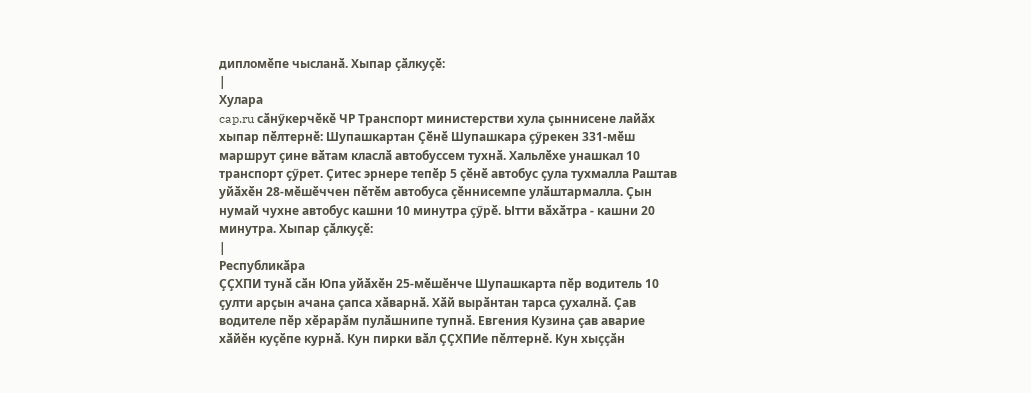дипломӗпе чысланӑ. Хыпар ҫӑлкуҫӗ:
|
Хулара
cap.ru сӑнӳкерчӗкӗ ЧР Транспорт министерстви хула ҫыннисене лайӑх хыпар пӗлтернӗ: Шупашкартан Ҫӗнӗ Шупашкара ҫӳрекен 331-мӗш маршрут ҫине вӑтам класлӑ автобуссем тухнӑ. Хальлӗхе унашкал 10 транспорт ҫӳрет. Ҫитес эрнере тепӗр 5 ҫӗнӗ автобус ҫула тухмалла Раштав уйӑхӗн 28-мӗшӗччен пӗтӗм автобуса ҫӗннисемпе улӑштармалла. Ҫын нумай чухне автобус кашни 10 минутра ҫӳрӗ. Ытти вӑхӑтра - кашни 20 минутра. Хыпар ҫӑлкуҫӗ:
|
Республикӑра
ҪҪХПИ тунӑ сӑн Юпа уйӑхӗн 25-мӗшӗнче Шупашкарта пӗр водитель 10 ҫулти арҫын ачана ҫапса хӑварнӑ. Хӑй вырӑнтан тарса ҫухалнӑ. Ҫав водителе пӗр хӗрарӑм пулӑшнипе тупнӑ. Евгения Кузина ҫав аварие хӑйӗн куҫӗпе курнӑ. Кун пирки вӑл ҪҪХПИе пӗлтернӗ. Кун хыҫҫӑн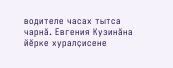водителе часах тытса чарнӑ. Евгения Кузинӑна йӗрке хуралҫисене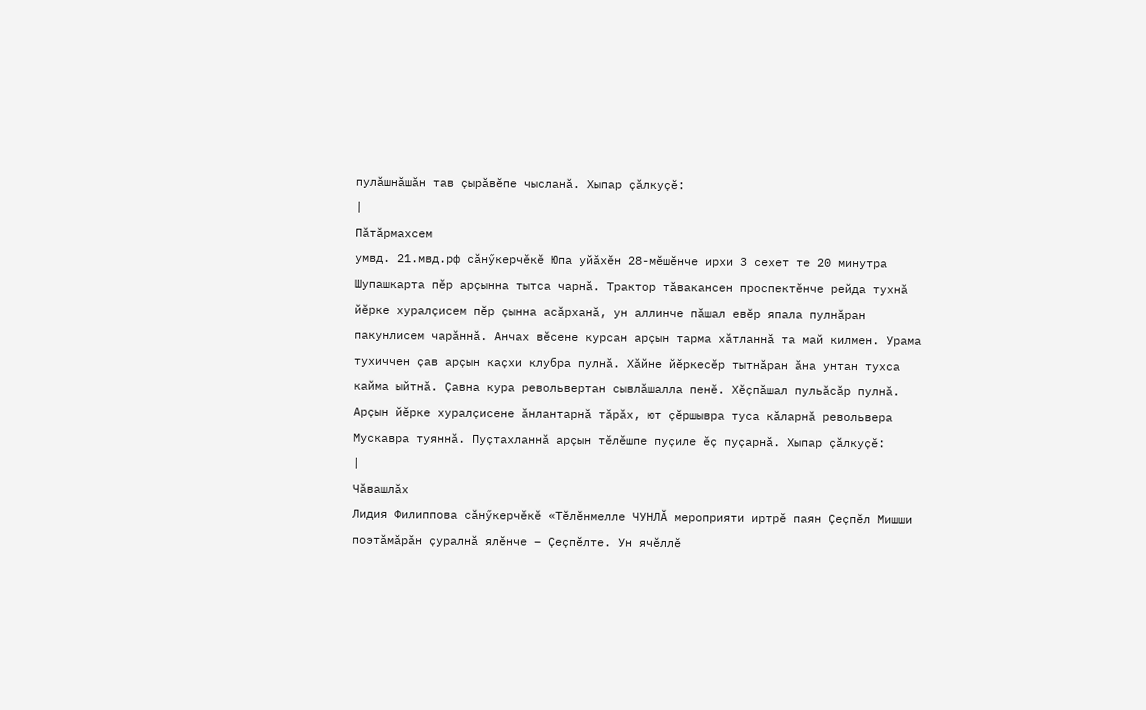пулӑшнӑшӑн тав ҫырӑвӗпе чысланӑ. Хыпар ҫӑлкуҫӗ:
|
Пӑтӑрмахсем
умвд. 21.мвд.рф сӑнӳкерчӗкӗ Юпа уйӑхӗн 28-мӗшӗнче ирхи 3 сехет те 20 минутра Шупашкарта пӗр арҫынна тытса чарнӑ. Трактор тӑвакансен проспектӗнче рейда тухнӑ йӗрке хуралҫисем пӗр ҫынна асӑрханӑ, ун аллинче пӑшал евӗр япала пулнӑран пакунлисем чарӑннӑ. Анчах вӗсене курсан арҫын тарма хӑтланнӑ та май килмен. Урама тухиччен ҫав арҫын каҫхи клубра пулнӑ. Хӑйне йӗркесӗр тытнӑран ӑна унтан тухса кайма ыйтнӑ. Ҫавна кура револьвертан сывлӑшалла пенӗ. Хӗҫпӑшал пульӑсӑр пулнӑ. Арҫын йӗрке хуралҫисене ӑнлантарнӑ тӑрӑх, ют ҫӗршывра туса кӑларнӑ револьвера Мускавра туяннӑ. Пуҫтахланнӑ арҫын тӗлӗшпе пуҫиле ӗҫ пуҫарнӑ. Хыпар ҫӑлкуҫӗ:
|
Чӑвашлӑх
Лидия Филиппова сӑнӳкерчӗкӗ «Тӗлӗнмелле ЧУНЛӐ мероприяти иртрӗ паян Ҫеҫпӗл Мишши поэтӑмӑрӑн ҫуралнӑ ялӗнче – Ҫеҫпӗлте. Ун ячӗллӗ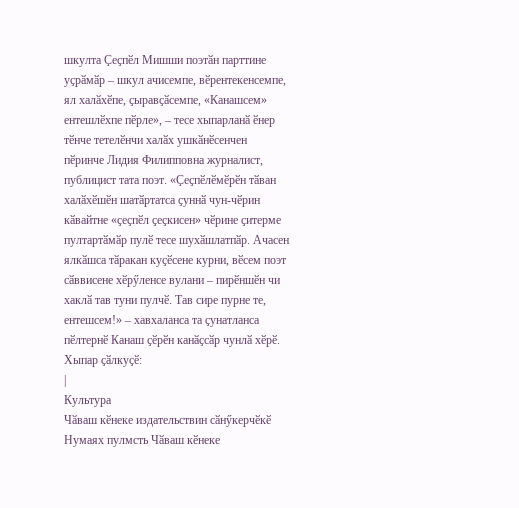шкулта Ҫеҫпӗл Мишши поэтӑн парттине уҫрӑмӑр – шкул ачисемпе, вӗрентекенсемпе, ял халӑхӗпе, ҫыравҫӑсемпе, «Канашсем» ентешлӗхпе пӗрле», – тесе хыпарланӑ ӗнер тӗнче тетелӗнчи халӑх ушкӑнӗсенчен пӗринче Лидия Филипповна журналист, публицист тата поэт. «Ҫеҫпӗлӗмӗрӗн тӑван халӑхӗшӗн шатӑртатса ҫуннӑ чун-чӗрин кӑвайтне «ҫеҫпӗл ҫеҫкисен» чӗрине ҫитерме пултартӑмӑр пулӗ тесе шухӑшлатпӑр. Ачасен ялкӑшса тӑракан куҫӗсене курни, вӗсем поэт сӑввисене хӗрӳленсе вулани – пирӗншӗн чи хаклӑ тав туни пулчӗ. Тав сире пурне те, ентешсем!» – хавхаланса та ҫунатланса пӗлтернӗ Канаш ҫӗрӗн канӑҫсӑр чунлӑ хӗрӗ. Хыпар ҫӑлкуҫӗ:
|
Культура
Чӑваш кӗнеке издательствин сӑнӳкерчӗкӗ Нумаях пулмсть Чӑваш кӗнеке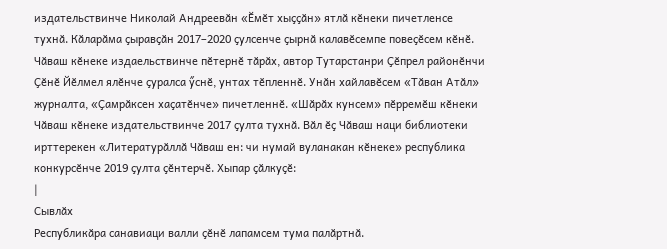издательствинче Николай Андреевӑн «Ӗмӗт хыҫҫӑн» ятлӑ кӗнеки пичетленсе тухнӑ. Кӑларӑма ҫыравҫӑн 2017–2020 ҫулсенче ҫырнӑ калавӗсемпе повеҫӗсем кӗнӗ. Чӑваш кӗнеке издаельствинче пӗтернӗ тӑрӑх, автор Тутарстанри Ҫӗпрел районӗнчи Ҫӗнӗ Йӗлмел ялӗнче ҫуралса ӳснӗ, унтах тӗпленнӗ. Унӑн хайлавӗсем «Тӑван Атӑл» журналта, «Ҫамрӑксен хаҫатӗнче» пичетленнӗ. «Шӑрӑх кунсем» пӗрремӗш кӗнеки Чӑваш кӗнеке издательствинче 2017 ҫулта тухнӑ. Вӑл ӗҫ Чӑваш наци библиотеки ирттерекен «Литературӑллӑ Чӑваш ен: чи нумай вуланакан кӗнеке» республика конкурсӗнче 2019 ҫулта ҫӗнтерчӗ. Хыпар ҫӑлкуҫӗ:
|
Сывлӑх
Республикӑра санавиаци валли ҫӗнӗ лапамсем тума палӑртнӑ.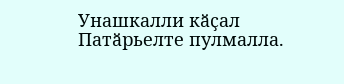Унашкалли кӑҫал Патӑрьелте пулмалла.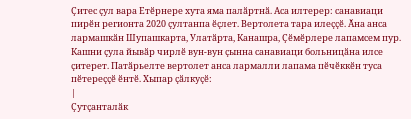Ҫитес ҫул вара Етӗрнере хута яма палӑртнӑ. Аса илтерер: санавиаци пирӗн регионта 2020 ҫултанпа ӗҫлет. Вертолета тара илеҫҫӗ. Ӑна анса лармашкӑн Шупашкарта, Улатӑрта, Канашра, Ҫӗмӗрлере лапамсем пур. Кашни ҫула йывӑр чирлӗ вун-вун ҫынна санавиаци больницӑна илсе ҫитерет. Патӑрьелте вертолет анса лармалли лапама пӗчӗккӗн туса пӗтереҫҫӗ ӗнтӗ. Хыпар ҫӑлкуҫӗ:
|
Ҫутҫанталӑк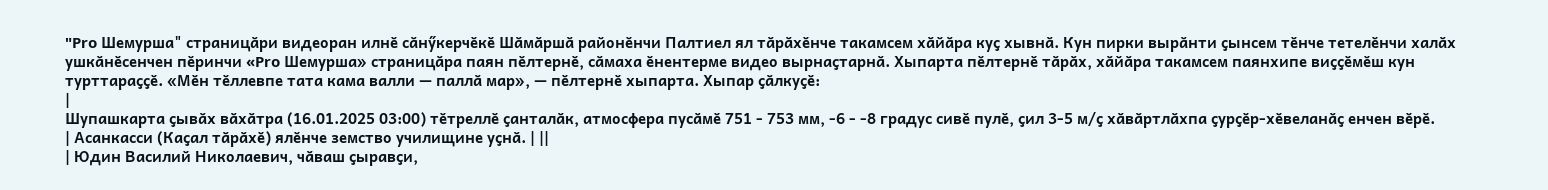"Pro Шемурша" страницӑри видеоран илнӗ сӑнӳкерчӗкӗ Шӑмӑршӑ районӗнчи Палтиел ял тӑрӑхӗнче такамсем хӑйӑра куҫ хывнӑ. Кун пирки вырӑнти ҫынсем тӗнче тетелӗнчи халӑх ушкӑнӗсенчен пӗринчи «Pro Шемурша» страницӑра паян пӗлтернӗ, сӑмаха ӗнентерме видео вырнаҫтарнӑ. Хыпарта пӗлтернӗ тӑрӑх, хӑйӑра такамсем паянхипе виҫҫӗмӗш кун турттараҫҫӗ. «Мӗн тӗллевпе тата кама валли — паллӑ мар», — пӗлтернӗ хыпарта. Хыпар ҫӑлкуҫӗ:
|
Шупашкарта ҫывӑх вӑхӑтра (16.01.2025 03:00) тӗтреллӗ ҫанталӑк, атмосфера пусӑмӗ 751 - 753 мм, -6 - -8 градус сивӗ пулӗ, ҫил 3-5 м/ҫ хӑвӑртлӑхпа ҫурҫӗр-хӗвеланӑҫ енчен вӗрӗ.
| Асанкасси (Каҫал тӑрӑхӗ) ялӗнче земство училищине уҫнӑ. | ||
| Юдин Василий Николаевич, чӑваш ҫыравҫи,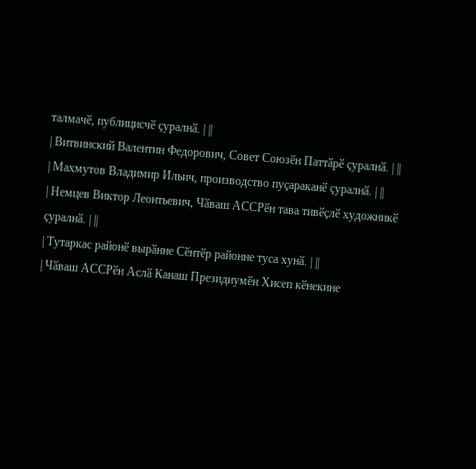талмачӗ, публицисчӗ ҫуралнӑ. | ||
| Витвинский Валентин Федорович, Совет Союзӗн Паттӑрӗ ҫуралнӑ. | ||
| Махмутов Владимир Ильич, производство пуҫараканӗ ҫуралнӑ. | ||
| Немцев Виктор Леонтьевич, Чӑваш АССРӗн тава тивӗҫлӗ художникӗ ҫуралнӑ. | ||
| Тутаркас районӗ вырӑнне Сӗнтӗр районне туса хунӑ. | ||
| Чӑваш АССРӗн Аслӑ Канаш Президиумӗн Хисеп кӗнекине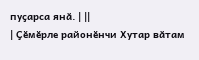пуҫарса янӑ. | ||
| Ҫӗмӗрле районӗнчи Хутар вӑтам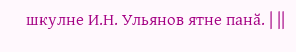шкулне И.Н. Ульянов ятне панӑ. | ||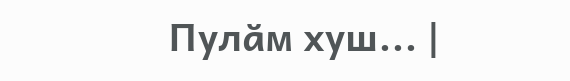Пулӑм хуш... |